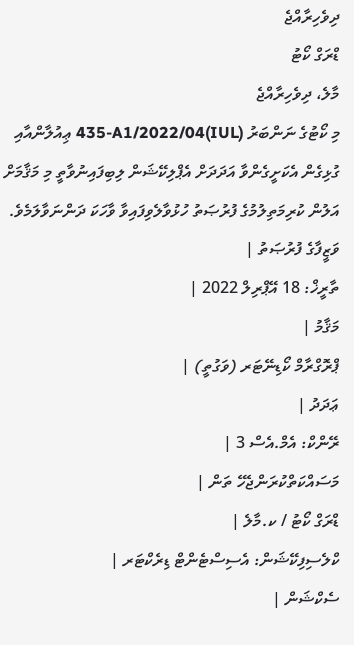ދިވެހިރާއްޖެ
ޑްރަގް ކޯޓު
މާލެ، ދިވެހިރާއްޖެ
މި ކޯޓުގެ ނަންބަރު (IUL)435-A1/2022/04 ޢިއުލާންއާއި ގުޅިގެން އެކަށީގެންވާ އަދަދަށް އެޕްލިކޭޝަން ލިބިފައިނުވާތީ މި މަޤާމަށް އަލުން ކުރިމަތިލުމުގެ ފުރުޞަތު ހުޅުވާލެވިފައިވާ ވާހަކަ ދަންނަވާލަމެވެ.
ވަޒީފާގެ ފުރުޞަތު |
ތާރީޚް: 18 އޭޕްރިލް 2022 |
މަޤާމު |
ޕްރޮގްރާމް ކޯޑިނޭޓަރ (ވަގުތީ) |
ޢަދަދު |
ރޭންކް: އެމް.އެސް 3 |
މަސައްކަތްކުރަންޖެހޭ ތަން |
ޑްރަގް ކޯޓު / ކ.މާލެ |
ކްލެސިފިކޭޝަން: އެސިސްޓެންޓް ޑިރެކްޓަރ |
ސެކްޝަން |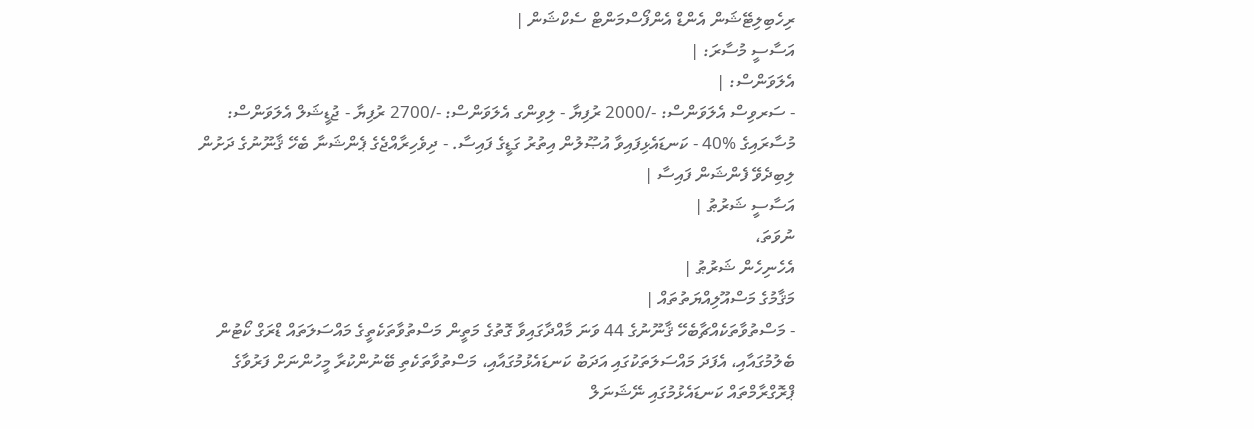ރިހެބިލިޓޭޝަން އެންޑް އެންފޯސްމަންޓް ސެކްޝަން |
އަސާސީ މުސާރަ: |
އެލަވަންސް: |
- ސަރވިސް އެލަވަންސް: -/2000 ރުފިޔާ - ލިވިންގ އެލަވަންސް: -/2700 ރުފިޔާ - ޖުޑީޝަލް އެލަވަންސް: މުސާރައިގެ %40 - ކަނޑައެޅިފައިވާ އުޞޫލުން އިތުރު ގަޑީގެ ފައިސާ. - ދިވެހިރާއްޖެގެ ޕެންޝަނާ ބެހޭ ޤާނޫނުގެ ދަށުން ލިބިދެވޭ ފެންޝަން ފައިސާ |
އަސާސީ ޝަރުޠު |
ނުވަތަ،
އެހެނިހެން ޝަރުޠު |
މަޤާމުގެ މަސްއޫލިއްޔަތުތައް |
- މަސްތުވާތަކެއްޗާބެހޭ ޤާނޫނުގެ 44 ވަނަ މާއްދާގައިވާ ގޮތުގެ މަތީން މަސްތުވާތަކެތީގެ މައްސަލަތައް ޑްރަގް ކޯޓުން ބެލުމުގައާއި، އެފަދަ މައްސަލަތަކުގައި އަދަބު ކަނޑައެޅުމުގައާއި، މަސްތުވާތަކެތި ބޭނުންކުރާ މީހުންނަށް ފަރުވާގެ ޕްރޮގްރާމްތައް ކަނޑައެޅުމުގައި ނޭޝަނަލް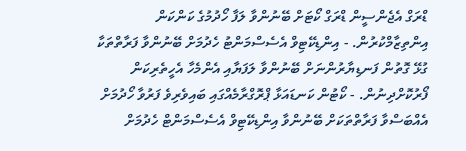ޑްރަގް އެޖެންސީން ޑްރަގް ކޯޓަށް ބޭނުންވާ ލަފާ ހޯދުމުގެ ކަންކަން އިންތިޒާމްކުރުން. - އިންޑިކޭޓިވް އެސެސްމަންޓު ހެދުމަށް ބޭނުންވާ ފަރާތްތަކާ ގުޅޭ ގޮތުން ފަނޑިޔާރުންނަށް ބޭނުންވާ ލަފަޔާއި އެންމެހާ އެހީތެރިކަން ފޯރުކޮށްދިނުން. - ކޯޓުން ކަނޑައަޅާ ޕްރޮގްރާމެއްގައި ބައިވެރިވެ ފަރުވާ ހޯދުމަށް އެއްބަސްވާ ފަރާތްތަކަށް ބޭނުންވާ އިންޑިކޭޓިވް އެސެސްމަންޓް ހެދުމަށް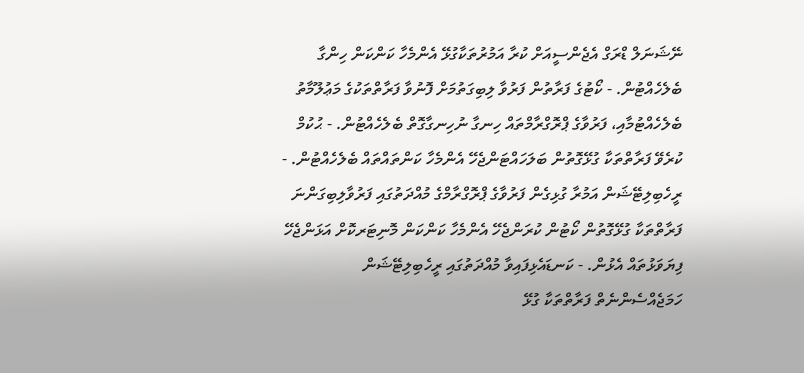ނޭޝަނަލް ޑްރަގް އެޖެންސީއަށް ކުރާ އަމުރުތަކާގުޅޭ އެންމެހާ ކަންކަން ހިންގާ ބެލެހެއްޓުން. - ކޯޓުގެ ފަރާތުން ފަރުވާ ލިބިގަތުމަށް ފޮނުވާ ފަރާތްތަކުގެ މަޢުލޫމާތު ބެލެހެއްޓުމާއި، ފަރުވާގެ ޕްރޮގްރާމްތައް ހިނގާ ނުހިނގާގޮތް ބެލެހެއްޓުން. - ޙުކުމް ކުރެވޭ ފަރާތްތަކާ ގުޅޭގޮތުން ބަލަހައްޓަންޖެހޭ އެންމެހާ ކަންތައްތައް ބެލެހެއްޓުން. - ރީހެބިލިޓޭޝަން އަމުރާ ގުޅިގެން ފަރުވާގެ ޕްރޮގްރާމްގެ މުއްދަތުގައި ފަރުވާލިބިގަންނަ ފަރާތްތަކާ ގުޅޭގޮތުން ކޯޓުން ކުރަންޖެހޭ އެންމެހާ ކަންކަން މޮނިޓަރކޮށް އަޅަންޖެހޭ ފިޔަވަޅުތައް އެޅުން. - ކަނޑައެޅިފައިވާ މުއްދަތުގައި ރީހެބިލިޓޭޝަން ހަމަޖެއްސެންނެތް ފަރާތްތަކާ ގުޅޭ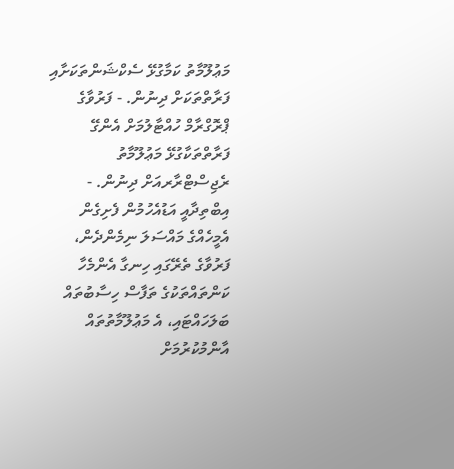މަޢުލޫމާތު ކަމާގުޅޭ ސެކްޝަންތަކަށާއި ފަރާތްތަކަށް ދިނުން. - ފަރުވާގެ ޕްރޮގްރާމް ހުއްޓާލުމަށް އެންގޭ ފަރާތްތަކާގުޅޭ މަޢުލޫމާތު ރެޖިސްޓްރާރއަށް ދިނުން. - އިބްތިދާއީ އަޑުއެހުމުން ފެށިގެން އެމީހެއްގެ މައްސަލަ ނިމެންދެން، ފަރުވާގެ ތެރޭގައި ހިނގާ އެންމެހާ ކަންތައްތަކުގެ ތަފާސް ހިސާބުތައް ބަލަހައްޓައި، އެ މަޢުލޫމާތުތައް އާންމުކުރުމަށް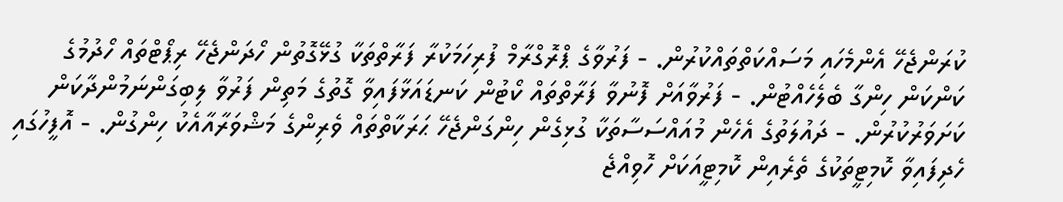ކުރަންޖެހޭ އެންމެހައި މަސައްކަތްތައްކުރުން. - ފަރުވާގެ ޕްރޮގްރާމް ފުރިހަމަކުރާ ފަރާތްތަކާ ގުޅޭގޮތުން ހޯދަންޖެހޭ ރިޕޯޓްތައް ހޯދުމުގެ ކަންކަން ހިންގާ ބެލެހެއްޓުން. - ފަރުވާއަށް ފޮނުވާ ފަރާތްތައް ކޯޓުން ކަނޑައަޅާފައިވާ ގޮތުގެ މަތިން ފަރުވާ ލިބިގަންނަމުންދާކަން ކަށަވަރުކުރުން. - ދައުލަތުގެ އެހެން މުއައްސަސާތަކާ ގުޅިގެން ހިންގަންޖެހޭ ޙަރަކާތްތައް ވެރިންގެ މަޝްވަރާއާއެކު ހިންގުން. - އޮފީހުގައި ހެދިފައިވާ ކޮމިޓީތަކުގެ ތެރެއިން ކޮމިޓީއަކަށް ހޮވިއްޖެ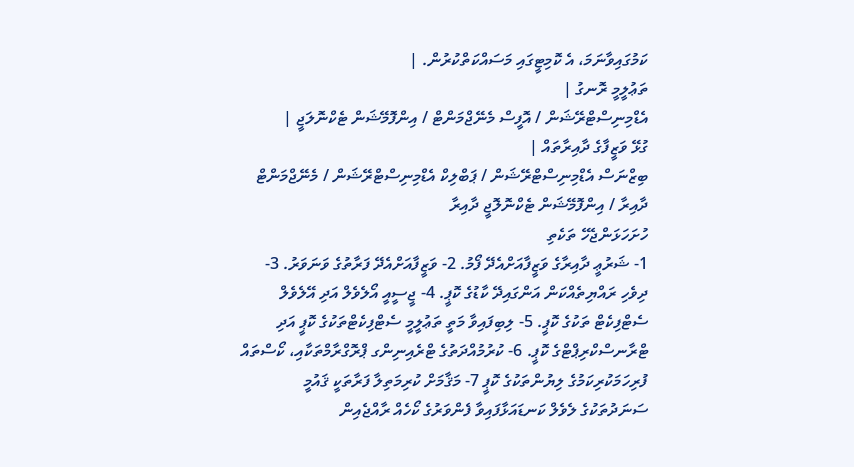ކަމުގައިވާނަމަ، އެ ކޮމިޓީގައި މަސައްކަތްކުރުން. |
ތަޢުލީމީ ރޮނގު |
އެޑްމިނިސްޓްރޭޝަން / އޮފީސް މެނޭޖްމަންޓް / އިންފޮމޭޝަން ޓެކްނޮލަޖީ |
ގުޅޭ ވަޒީފާގެ ދާއިރާތައް |
ބިޒްނަސް އެޑްމިނިސްޓްރޭޝަން / ޕަބްލިކް އެޑްމިނިސްޓްރޭޝަން / މެނޭޖްމަންޓް ދާއިރާ / އިންފޮމޭޝަން ޓެކްނޮލޮޖީ ދާއިރާ
ހުށަހަޅަންޖެހޭ ތަކެތި
1- ޝަރުޢީ ދާއިރާގެ ވަޒީފާއަށްއެދޭ ފޯމު. 2- ވަޒީފާއަށްއެދޭ ފަރާތުގެ ވަނަވަރު. 3- ދިވެހި ރައްޔިތެއްކަން އަންގައިދޭ ކާޑުގެ ކޮޕީ. 4- ޖީސީއީ އޯލެވެލް އަދި އޭލެވެލް ސެޓްފިކެޓް ތަކުގެ ކޮޕީ. 5- ލިބިފައިވާ މަތީ ތަޢުލީމީ ސެޓްފިކެޓްތަކުގެ ކޮޕީ އަދި ޓްރާނސްކްރިޕްޓްގެ ކޮޕީ. 6- ކުރުމުއްދަތުގެ ޓްރެއިނިންގ ޕްރޮގްރާމްތަކާއި، ކޯސްތައް ފުރިހަމަކުރިކަމުގެ ލިޔުންތަކުގެ ކޮޕީ 7- މަޤާމަށް ކުރިމަތިލާ ފަރާތަކީ ޤައުމީ ސަނަދުތަކުގެ ލެވެލް ކަނޑައަޅާފައިވާ ފެންވަރުގެ ކޯހެއް ރާއްޖެއިން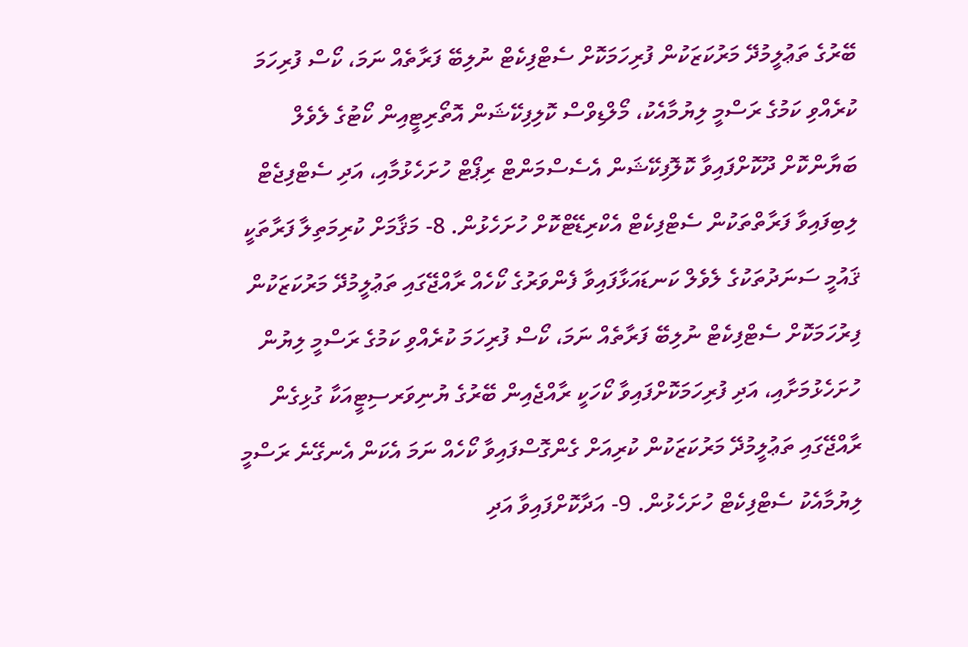ބޭރުގެ ތަޢުލީމުދޭ މަރުކަޒަކުން ފުރިހަމަކޮށް ސެޓްފިކެޓް ނުލިބޭ ފަރާތެއް ނަމަ، ކޯސް ފުރިހަމަ ކުރެއްވި ކަމުގެ ރަސްމީ ލިޔުމާއެކު، މޯލްޑިވްސް ކޮލިފިކޭޝަން އޮތޯރިޓީއިން ކޯޓުގެ ލެވެލް ބަޔާންކޮށް ދޫކޮށްފައިވާ ކޮލޮފިކޭޝަން އެސެސްމަންޓް ރިޕޯޓް ހުށަހެޅުމާއި، އަދި ސެޓްފިޖެޓް ލިބިފައިވާ ފަރާތްތަކުން ސެޓްފިކެޓް އެކްރިޑޭޓްކޮށް ހުށަހެޅުން. 8- މަޤާމަށް ކުރިމަތިލާ ފަރާތަކީ ޤައުމީ ސަނަދުތަކުގެ ލެވެލް ކަނޑައަޅާފައިވާ ފެންވަރުގެ ކޯހެއް ރާއްޖޭގައި ތަޢުލީމުދޭ މަރުކަޒަކުން ފިރުހަމަކޮށް ސެޓްފިކެޓް ނުލިބޭ ފަރާތެއް ނަމަ، ކޯސް ފުރިހަމަ ކުރެއްވި ކަމުގެ ރަސްމީ ލިޔުން ހުށަހެޅުމަށާއި، އަދި ފުރިހަމަކޮށްފައިވާ ކޯހަކީ ރާއްޖެއިން ބޭރުގެ ޔުނިވަރސިޓީއަކާ ގުޅިގެން ރާއްޖޭގައި ތަޢުލީމުދޭ މަރުކަޒަކުން ކުރިއަށް ގެންގޮސްފައިވާ ކޯހެއް ނަމަ އެކަން އެނގޭނެ ރަސްމީ ލިޔުމާއެކު ސެޓްފިކެޓް ހުށަހެޅުން. 9- އަދާކޮށްފައިވާ އަދި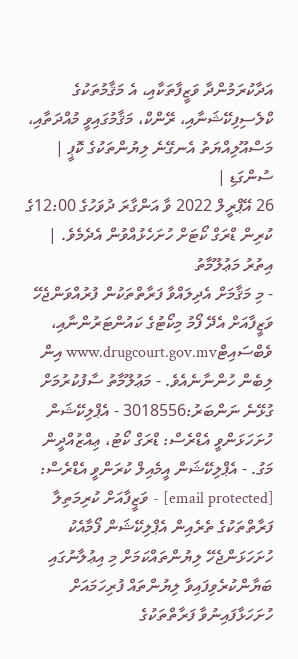އަދާކުރަމުންދާ ވަޒީފާތަކާއި، އެ މަޤާމުތަކުގެ ކްލެސިފިކޭޝަނާއި، ރޭންކް، މަޤާމުގައިވީ މުއްދަތާއި، މަސްއޫލިއްޔަތު އެނގޭނެ ލިޔުންތަކުގެ ކޮޕީ |
ސުންގަޑި |
26 އޭޕްރީލް 2022 ވާ އަންގާރަ ދުވަހުގެ 12:00ގެ ކުރިން ޑްރަގް ކޯޓަށް ހުށަހެޅުއްވުން އެދެމެވެ. |
އިތުރު މަޢުލޫމާތު
- މި މަޤާމަށް އެދިލައްވާ ފަރާތްތަކުން ފުރުއްވަންޖެހޭ ވަޒީފާއަށް އެދޭ ފޯމު މިކޯޓުގެ ކައުންޓަރުންނާއި، ވެބްސައިޓްwww.drugcourt.gov.mv އިން ލިބެން ހުންނާނެއެވެ. - މަޢުލޫމާތު ސާފުކުރުމަށް ގުޅޭނެ ނަންބަރު:3018556 - އެޕްލިކޭޝަން ހުށަހަޅަންވީ އެޑްރެސް: ޑްރަގް ކޯޓު، ޢިއްޒުއްދީން މަގު. - އެޕްލިކޭޝަން އީމެއިލް ކުރަންވީ އެޑްރެސް: [email protected] - ވަޒީފާއަށް ކުރިމަތިލާ ފަރާތްތަކުގެ ތެރެއިން އެޕްލިކޭޝަން ފޯމާއެކު ހުށަހަޅަންޖެހޭ ލިޔުންތައްކަމަށް މި އިޢުލާނުގައި ބަޔާންކުރެވިފައިވާ ލިޔުންތައް ފުރިހަމައަށް ހުށަހަޅާފައިނުވާ ފަރާތްތަކުގެ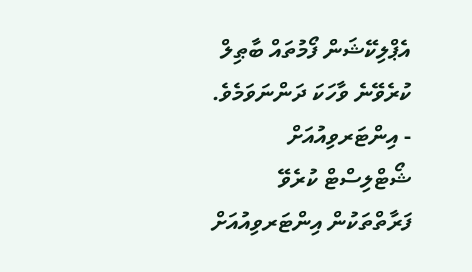އެޕްލިކޭޝަން ފޯމުތައް ބާޠިލް ކުރެވޭނެ ވާހަކަ ދަންނަވަމެވެ. - އިންޓަރވިއުއަށް ޝޯޓްލިސްޓް ކުރެވޭ ފަރާތްތަކުން އިންޓަރވިއުއަށް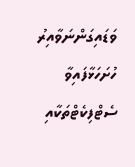ވަޑައިގަންނަވާއިރު ހުށަހަޅާފައިވާ ސެޓްފިކެޓްތަކާއި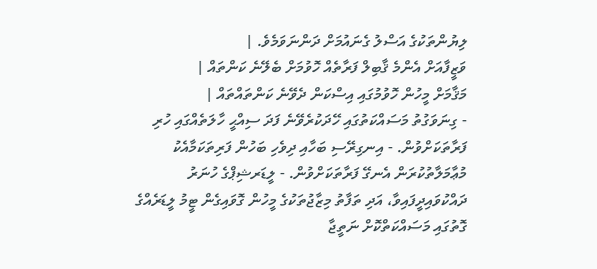ލިޔުންތަކުގެ އަސްލު ގެނައުމަށް ދަންނަވަމެވެ. |
ވަޒީފާއަށް އެންމެ ޤާބިލް ފަރާތެއް ހޮވުމަށް ބެލޭނެ ކަންތައް |
މަޤާމަށް މީހުން ހޮވުމުގައި އިސްކަން ދެވޭނެ ކަންތައްތައް |
- ގިނަވަގުތު މަސައްކަތުގައި ހޭދަކުރެވޭނެ ފަދަ ސިއްޙީ ހާލަތެއްގައި ހުރި ފަރާތަކަށްވުން. - އިނގިރޭސި ބަހާއި ދިވެހި ބަހުން ފަރިތަކަމާއެކު މުޢާމަލާތުކުރަން އެނގޭ ފަރާތަކަށްވުން. - ލީޑަރޝިޕްގެ ހުނަރު ދައްކުވައިދީފައިވާ، އަދި ތަފާތު މިޒާޖުތަކުގެ މީހުން ގޮވައިގެން ޓީމު ލީޑަރެއްގެ ގޮތުގައި މަސައްކަތްކޮށް ނަތީޖާ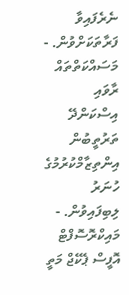ނެރެފައިވާ ފަރާތަކަށްވުން. - މަސައްކަތްތައް ރާވައި އިސްކަންދޭ ތަރުތީބުން އިންތިޒާމްކުރުމުގެ ހުނަރު ލިބިފައިވުން. - މައިކްރޮސޮފްޓް އޮފީސް ޕެކޭޖް މަތީ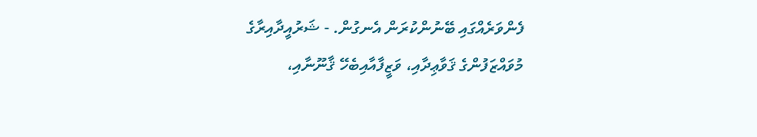ފެންވަރެއްގައި ބޭނުންކުރަން އެނގުން. - ޝަރުއީދާއިރާގެ މުވައްޒަފުންގެ ޤަވާޢިދާއި، ވަޒީފާއާއިބެހޭ ޤާނޫނާއި،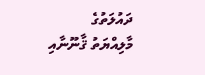ދައުލަތުގެ މާލިއްޔަތު ޤާނޫނާއި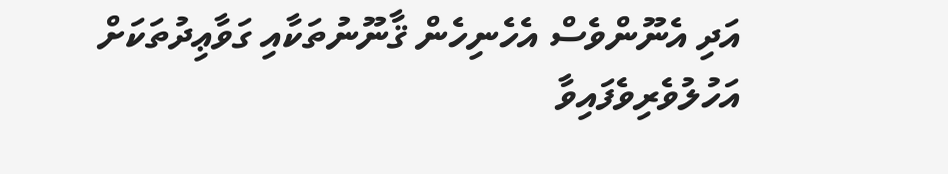އަދި އެނޫންވެސް އެހެނިހެން ޤާނޫނުތަކާއި ގަވާޢިދުތަކަށް އަހުލުވެރިވެފައިވާ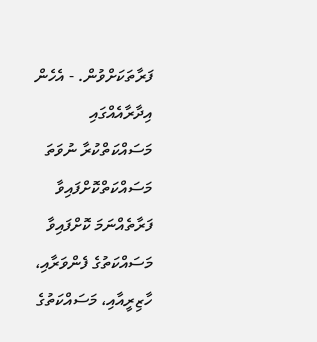ފަރާތަކަށްވުން. - އެހެން އިދާރާއެއްގައި މަސައްކަތްކުރާ ނުވަތަ މަސައްކަތްކޮށްފައިވާ ފަރާތެއްނަމަ ކޮށްފައިވާ މަސައްކަތުގެ ފެންވަރާއި، ހާޒިރީއާއި، މަސައްކަތުގެ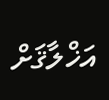އަޚްލާޤަށް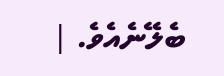ބެލޭނެއެވެ. |